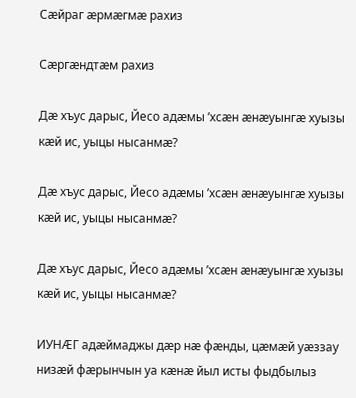Сӕйраг ӕрмӕгмӕ рахиз

Сӕргӕндтӕм рахиз

Дӕ хъус дарыс, Йесо адӕмы ’хсӕн ӕнӕуынгӕ хуызы кӕй ис, уыцы нысанмӕ?

Дӕ хъус дарыс, Йесо адӕмы ’хсӕн ӕнӕуынгӕ хуызы кӕй ис, уыцы нысанмӕ?

Дӕ хъус дарыс, Йесо адӕмы ’хсӕн ӕнӕуынгӕ хуызы кӕй ис, уыцы нысанмӕ?

ИУНӔГ адӕймаджы дӕр нӕ фӕнды, цӕмӕй уӕззау низӕй фӕрынчын уа кӕнӕ йыл исты фыдбылыз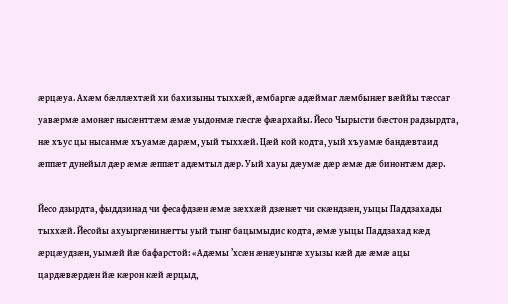ӕрцӕуа. Ахӕм бӕллӕхтӕй хи бахизыны тыххӕй, ӕмбаргӕ адӕймаг лӕмбынӕг вӕййы тӕссаг уавӕрмӕ амонӕг нысӕнттӕм ӕмӕ уыдонмӕ гӕсгӕ фӕархайы. Йесо Чырысти бӕстон радзырдта, нӕ хъус цы нысанмӕ хъуамӕ дарӕм, уый тыххӕй. Цӕй кой кодта, уый хъуамӕ бандӕвтаид ӕппӕт дунейыл дӕр ӕмӕ ӕппӕт адӕмтыл дӕр. Уый хауы дӕумӕ дӕр ӕмӕ дӕ бинонтӕм дӕр.

Йесо дзырдта, фыддзинад чи фесафдзӕн ӕмӕ зӕххӕй дзӕнӕт чи скӕндзӕн, уыцы Паддзахады тыххӕй. Йесойы ахуыргӕнинӕгты уый тынг бацымыдис кодта, ӕмӕ уыцы Паддзахад кӕд ӕрцӕудзӕн, уымӕй йӕ бафарстой: «Адӕмы ’хсӕн ӕнӕуынгӕ хуызы кӕй дӕ ӕмӕ ацы цардӕвӕрдӕн йӕ кӕрон кӕй ӕрцыд,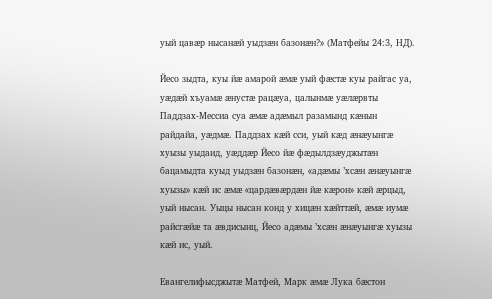уый цавӕр нысанӕй уыдзӕн базонӕн?» (Матфейы 24:3, НД).

Йесо зыдта, куы йӕ амарой ӕмӕ уый фӕстӕ куы райгас уа, уӕдӕй хъуамӕ ӕнустӕ рацӕуа, цалынмӕ уӕлӕрвты Паддзах-Мессиа суа ӕмӕ адӕмыл разамынд кӕнын райдайа, уӕдмӕ. Паддзах кӕй сси, уый кӕд ӕнӕуынгӕ хуызы уыдаид, уӕддӕр Йесо йӕ фӕдылдзӕуджытӕн бацамыдта куыд уыдзӕн базонӕн, «адӕмы ’хсӕн ӕнӕуынгӕ хуызы» кӕй ис ӕмӕ «цардӕвӕрдӕн йӕ кӕрон» кӕй ӕрцыд, уый нысан. Уыцы нысан конд у хицӕн хӕйттӕй, ӕмӕ иумӕ райсгӕйӕ та ӕвдисынц, Йесо адӕмы ’хсӕн ӕнӕуынгӕ хуызы кӕй ис, уый.

Евангелифысджытӕ Матфей, Марк ӕмӕ Лука бӕстон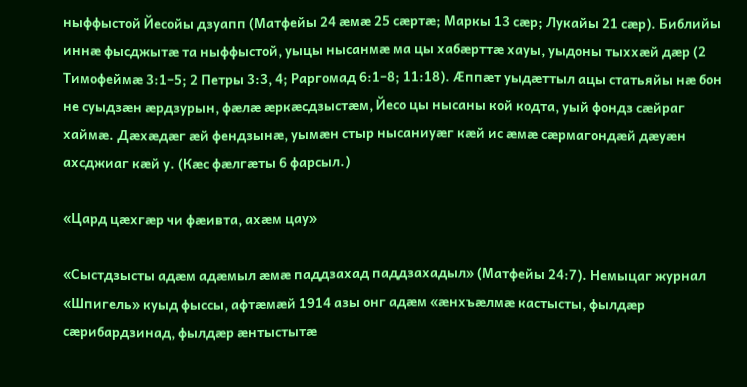ныффыстой Йесойы дзуапп (Матфейы 24 ӕмӕ 25 сӕртӕ; Маркы 13 сӕр; Лукайы 21 сӕр). Библийы иннӕ фысджытӕ та ныффыстой, уыцы нысанмӕ ма цы хабӕрттӕ хауы, уыдоны тыххӕй дӕр (2 Тимофеймӕ 3:1–5; 2 Петры 3:3, 4; Раргомад 6:1–8; 11:18). Ӕппӕт уыдӕттыл ацы статьяйы нӕ бон не суыдзӕн ӕрдзурын, фӕлӕ ӕркӕсдзыстӕм, Йесо цы нысаны кой кодта, уый фондз сӕйраг хаймӕ. Дӕхӕдӕг ӕй фендзынӕ, уымӕн стыр нысаниуӕг кӕй ис ӕмӕ сӕрмагондӕй дӕуӕн ахсджиаг кӕй у. (Кӕс фӕлгӕты 6 фарсыл.)

«Цард цӕхгӕр чи фӕивта, ахӕм цау»

«Сыстдзысты адӕм адӕмыл ӕмӕ паддзахад паддзахадыл» (Матфейы 24:7). Немыцаг журнал «Шпигель» куыд фыссы, афтӕмӕй 1914 азы онг адӕм «ӕнхъӕлмӕ кастысты, фылдӕр сӕрибардзинад, фылдӕр ӕнтыстытӕ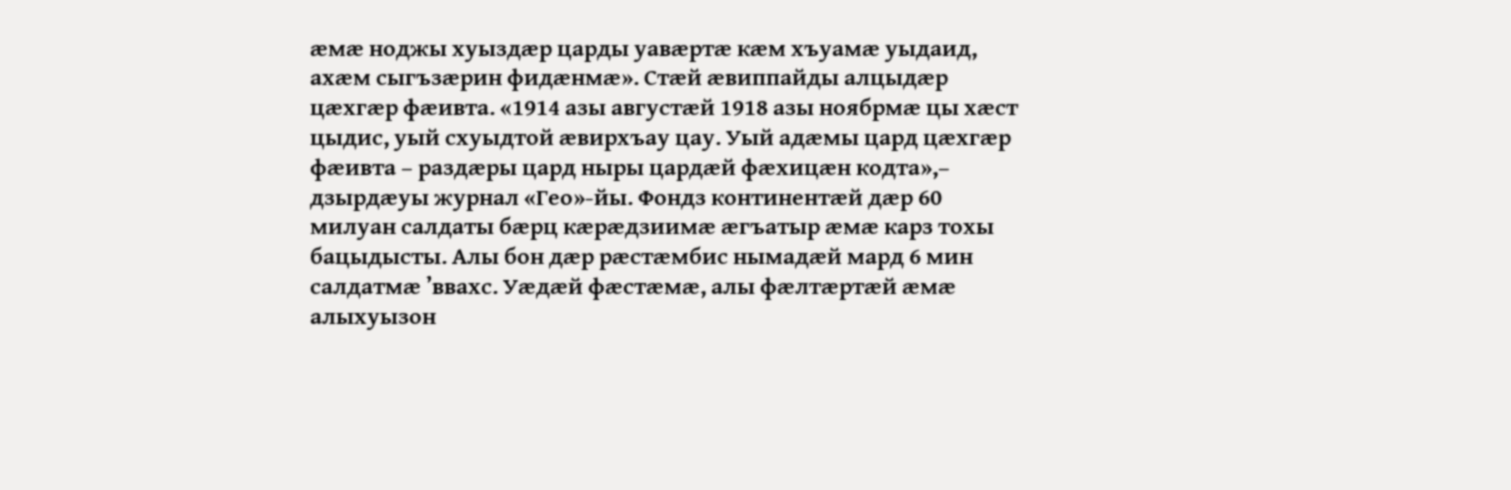ӕмӕ ноджы хуыздӕр царды уавӕртӕ кӕм хъуамӕ уыдаид, ахӕм сыгъзӕрин фидӕнмӕ». Стӕй ӕвиппайды алцыдӕр цӕхгӕр фӕивта. «1914 азы августӕй 1918 азы ноябрмӕ цы хӕст цыдис, уый схуыдтой ӕвирхъау цау. Уый адӕмы цард цӕхгӕр фӕивта – раздӕры цард ныры цардӕй фӕхицӕн кодта»,– дзырдӕуы журнал «Гео»-йы. Фондз континентӕй дӕр 60 милуан салдаты бӕрц кӕрӕдзиимӕ ӕгъатыр ӕмӕ карз тохы бацыдысты. Алы бон дӕр рӕстӕмбис нымадӕй мард 6 мин салдатмӕ ’ввахс. Уӕдӕй фӕстӕмӕ, алы фӕлтӕртӕй ӕмӕ алыхуызон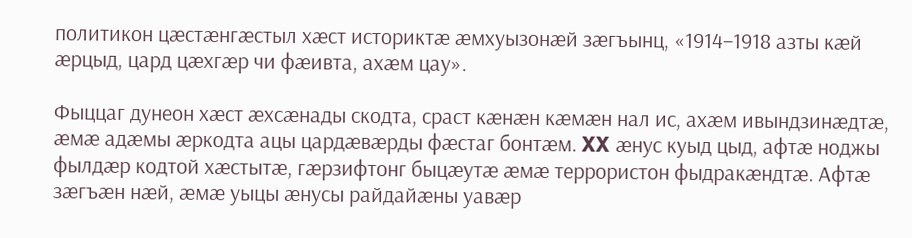политикон цӕстӕнгӕстыл хӕст историктӕ ӕмхуызонӕй зӕгъынц, «1914–1918 азты кӕй ӕрцыд, цард цӕхгӕр чи фӕивта, ахӕм цау».

Фыццаг дунеон хӕст ӕхсӕнады скодта, сраст кӕнӕн кӕмӕн нал ис, ахӕм ивындзинӕдтӕ, ӕмӕ адӕмы ӕркодта ацы цардӕвӕрды фӕстаг бонтӕм. XX ӕнус куыд цыд, афтӕ ноджы фылдӕр кодтой хӕстытӕ, гӕрзифтонг быцӕутӕ ӕмӕ террористон фыдракӕндтӕ. Афтӕ зӕгъӕн нӕй, ӕмӕ уыцы ӕнусы райдайӕны уавӕр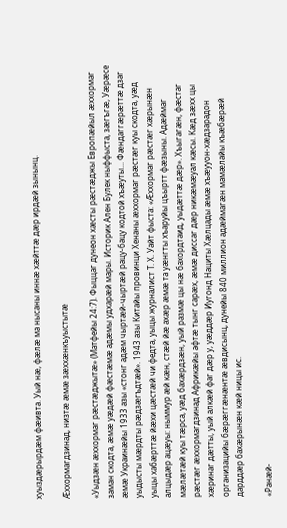хуыздӕрырдӕм фӕивта. Уый нӕ, фӕлӕ ма нысаны иннӕ хӕйттӕ дӕр ирдӕй зынынц.

Ӕххормагдзинад, низтӕ ӕмӕ зӕххӕнкъуыстытӕ

«Уыдзӕн ӕххормаг рӕстӕджытӕ» (Матфейы 24:7). Фыццаг дунеон хӕсты рӕстӕджы Европӕйыл ӕххормаг заман скодта, ӕмӕ уӕдӕй фӕстӕмӕ адӕмы удхарӕй мары. Историк Ален Булек ныффыста, зӕгъгӕ, Уӕрӕсе ӕмӕ Украинӕйы 1933 азы «стонг адӕм чыртӕй-чыртӕй рацу-бацу кодтой хъӕуты... Фӕндаггӕрӕттӕ дзаг уыдысты мӕрдты рӕдзӕгъдтӕй». 1943 азы Китайы провинци Хенаны ӕххормаг рӕстӕг куы скодта, уӕд уыцы хабӕрттӕ йӕхи цӕстӕй чи федта, уыцы журналист Т. Х. Уайт фыста: «Ӕххормаг рӕстӕг хӕрынӕн алцыдӕр ацӕуы: ныммур ӕй кӕн, стӕй йӕ ахӕр ӕмӕ та уӕнгты хъаруйы цъыртт фӕзыны. Адӕймаг мӕлӕтӕй куы тӕрса, уӕд бахӕрдзӕн, уый размӕ цы нӕ бахордтаид, уыдӕттӕ дӕр». Хъыгагӕн, фӕстаг рӕстӕг ӕххормагдзинад Африкӕйы афтӕ тынг сарӕх, ӕмӕ диссаг дӕр никӕмӕуал кӕсы. Кӕд зӕхх цы хӕринаг дӕтты, уый алкӕй фаг дӕр у, уӕддӕр Иугонд Нациты Хӕлцады ӕмӕ хъӕууон-хӕдзарадон организацийы бӕрӕггӕнӕнтӕ ӕвдисынц, дунейы 840 миллион адӕймагӕн мамӕлайы къӕбӕрӕй дарддӕр бахӕрынӕн кӕй ницы ис.

«Ранӕй-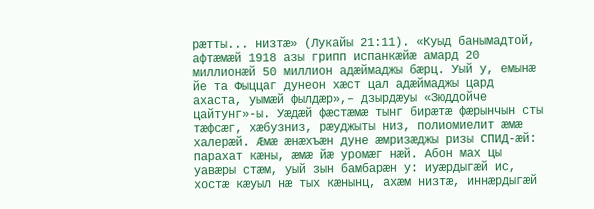рӕтты... низтӕ» (Лукайы 21:11). «Куыд банымадтой, афтӕмӕй 1918 азы грипп испанкӕйӕ амард 20 миллионӕй 50 миллион адӕймаджы бӕрц. Уый у, емынӕ йе та Фыццаг дунеон хӕст цал адӕймаджы цард ахаста, уымӕй фылдӕр»,– дзырдӕуы «Зюддойче цайтунг»-ы. Уӕдӕй фӕстӕмӕ тынг бирӕтӕ фӕрынчын сты тӕфсӕг, хӕбузниз, рӕуджыты низ, полиомиелит ӕмӕ халерӕй. Ӕмӕ ӕнӕхъӕн дуне ӕмризӕджы ризы СПИД-ӕй: парахат кӕны, ӕмӕ йӕ уромӕг нӕй. Абон мах цы уавӕры стӕм, уый зын бамбарӕн у: иуӕрдыгӕй ис, хостӕ кӕуыл нӕ тых кӕнынц, ахӕм низтӕ, иннӕрдыгӕй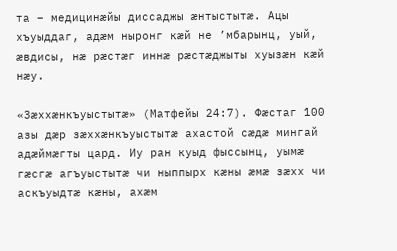та – медицинӕйы диссаджы ӕнтыстытӕ. Ацы хъуыддаг, адӕм ныронг кӕй не ’мбарынц, уый, ӕвдисы, нӕ рӕстӕг иннӕ рӕстӕджыты хуызӕн кӕй нӕу.

«Зӕххӕнкъуыстытӕ» (Матфейы 24:7). Фӕстаг 100 азы дӕр зӕххӕнкъуыстытӕ ахастой сӕдӕ мингай адӕймӕгты цард. Иу ран куыд фыссынц, уымӕ гӕсгӕ агъуыстытӕ чи ныппырх кӕны ӕмӕ зӕхх чи аскъуыдтӕ кӕны, ахӕм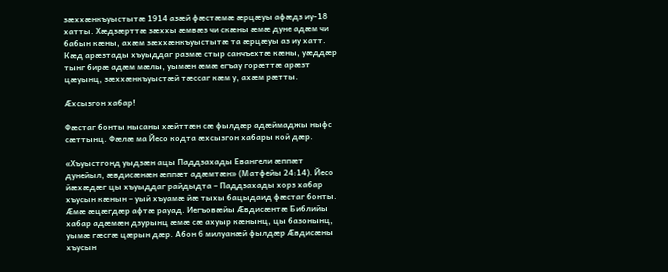зӕххӕнкъуыстытӕ 1914 азӕй фӕстӕмӕ ӕрцӕуы афӕдз иу-18 хатты. Хӕдзӕрттӕ зӕххы ӕмвӕз чи скӕны ӕмӕ дуне адӕм чи бабын кӕны, ахӕм зӕххӕнкъуыстытӕ та ӕрцӕуы аз иу хатт. Кӕд арӕзтады хъуыддаг размӕ стыр санчъехтӕ кӕны, уӕддӕр тынг бирӕ адӕм мӕлы, уымӕн ӕмӕ егъау горӕттӕ арӕзт цӕуынц, зӕххӕнкъуыстӕй тӕссаг кӕм у, ахӕм рӕтты.

Ӕхсызгон хабар!

Фӕстаг бонты нысаны хӕйттӕн сӕ фылдӕр адӕймаджы ныфс сӕттынц. Фӕлӕ ма Йесо кодта ӕхсызгон хабары кой дӕр.

«Хъуыстгонд уыдзӕн ацы Паддзахады Евангели ӕппӕт дунейыл, ӕвдисӕнӕн ӕппӕт адӕмтӕн» (Матфейы 24:14). Йесо йӕхӕдӕг цы хъуыддаг райдыдта – Паддзахады хорз хабар хъусын кӕнын – уый хъуамӕ йӕ тыхы бацыдаид фӕстаг бонты. Ӕмӕ ӕцӕгдӕр афтӕ рауад. Иегъовӕйы Ӕвдисӕнтӕ Библийы хабар адӕмӕн дзурынц ӕмӕ сӕ ахуыр кӕнынц, цы базонынц, уымӕ гӕсгӕ цӕрын дӕр. Абон 6 милуанӕй фылдӕр Ӕвдисӕны хъусын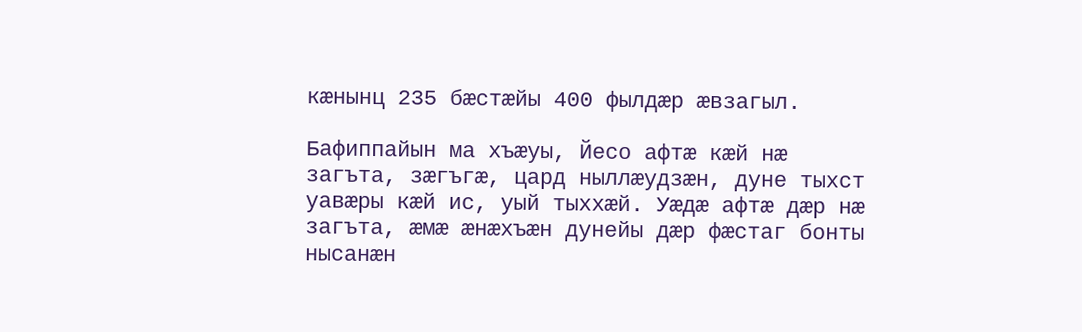кӕнынц 235 бӕстӕйы 400 фылдӕр ӕвзагыл.

Бафиппайын ма хъӕуы, Йесо афтӕ кӕй нӕ загъта, зӕгъгӕ, цард ныллӕудзӕн, дуне тыхст уавӕры кӕй ис, уый тыххӕй. Уӕдӕ афтӕ дӕр нӕ загъта, ӕмӕ ӕнӕхъӕн дунейы дӕр фӕстаг бонты нысанӕн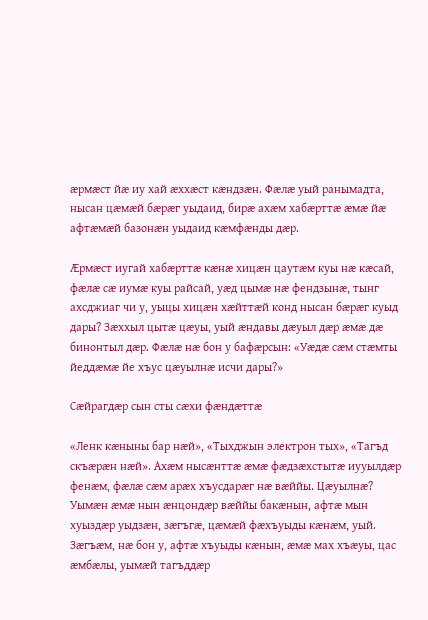ӕрмӕст йӕ иу хай ӕххӕст кӕндзӕн. Фӕлӕ уый ранымадта, нысан цӕмӕй бӕрӕг уыдаид, бирӕ ахӕм хабӕрттӕ ӕмӕ йӕ афтӕмӕй базонӕн уыдаид кӕмфӕнды дӕр.

Ӕрмӕст иугай хабӕрттӕ кӕнӕ хицӕн цаутӕм куы нӕ кӕсай, фӕлӕ сӕ иумӕ куы райсай, уӕд цымӕ нӕ фендзынӕ, тынг ахсджиаг чи у, уыцы хицӕн хӕйттӕй конд нысан бӕрӕг куыд дары? Зӕххыл цытӕ цӕуы, уый ӕндавы дӕуыл дӕр ӕмӕ дӕ бинонтыл дӕр. Фӕлӕ нӕ бон у бафӕрсын: «Уӕдӕ сӕм стӕмты йеддӕмӕ йе хъус цӕуылнӕ исчи дары?»

Сӕйрагдӕр сын сты сӕхи фӕндӕттӕ

«Ленк кӕныны бар нӕй», «Тыхджын электрон тых», «Тагъд скъӕрӕн нӕй». Ахӕм нысӕнттӕ ӕмӕ фӕдзӕхстытӕ иууылдӕр фенӕм, фӕлӕ сӕм арӕх хъусдарӕг нӕ вӕййы. Цӕуылнӕ? Уымӕн ӕмӕ нын ӕнцондӕр вӕййы бакӕнын, афтӕ мын хуыздӕр уыдзӕн, зӕгъгӕ, цӕмӕй фӕхъуыды кӕнӕм, уый. Зӕгъӕм, нӕ бон у, афтӕ хъуыды кӕнын, ӕмӕ мах хъӕуы, цас ӕмбӕлы, уымӕй тагъддӕр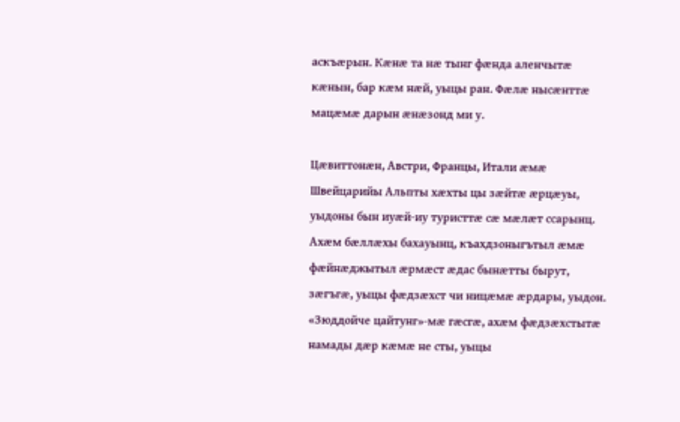аскъӕрын. Кӕнӕ та нӕ тынг фӕнда аленчытӕ кӕнын, бар кӕм нӕй, уыцы ран. Фӕлӕ нысӕнттӕ мацӕмӕ дарын ӕнӕзонд ми у.

Цӕвиттонӕн, Австри, Францы, Итали ӕмӕ Швейцарийы Альпты хӕхты цы зӕйтӕ ӕрцӕуы, уыдоны бын иуӕй-иу туристтӕ сӕ мӕлӕт ссарынц. Ахӕм бӕллӕхы бахауынц, къахдзоныгътыл ӕмӕ фӕйнӕджытыл ӕрмӕст ӕдас бынӕтты бырут, зӕгъгӕ, уыцы фӕдзӕхст чи ницӕмӕ ӕрдары, уыдон. «Зюддойче цайтунг»-мӕ гӕсгӕ, ахӕм фӕдзӕхстытӕ намады дӕр кӕмӕ не сты, уыцы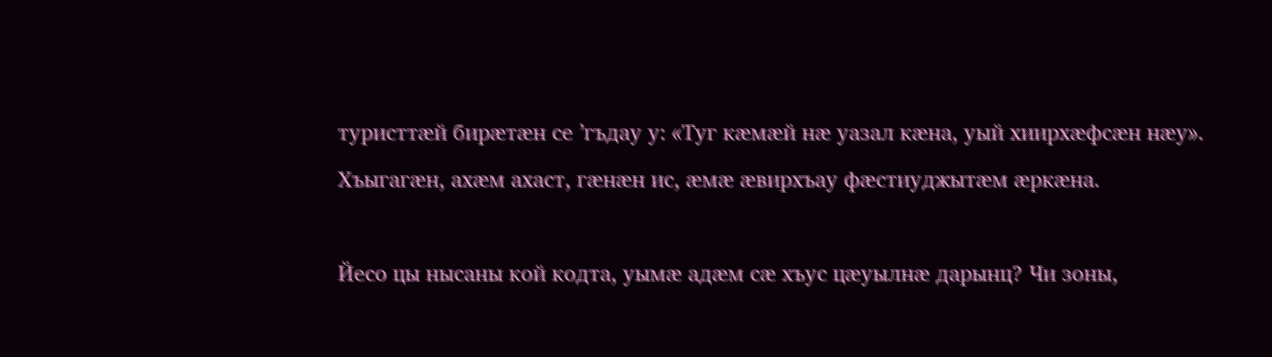туристтӕй бирӕтӕн се ’гъдау у: «Туг кӕмӕй нӕ уазал кӕна, уый хиирхӕфсӕн нӕу». Хъыгагӕн, ахӕм ахаст, гӕнӕн ис, ӕмӕ ӕвирхъау фӕстиуджытӕм ӕркӕна.

Йесо цы нысаны кой кодта, уымӕ адӕм сӕ хъус цӕуылнӕ дарынц? Чи зоны,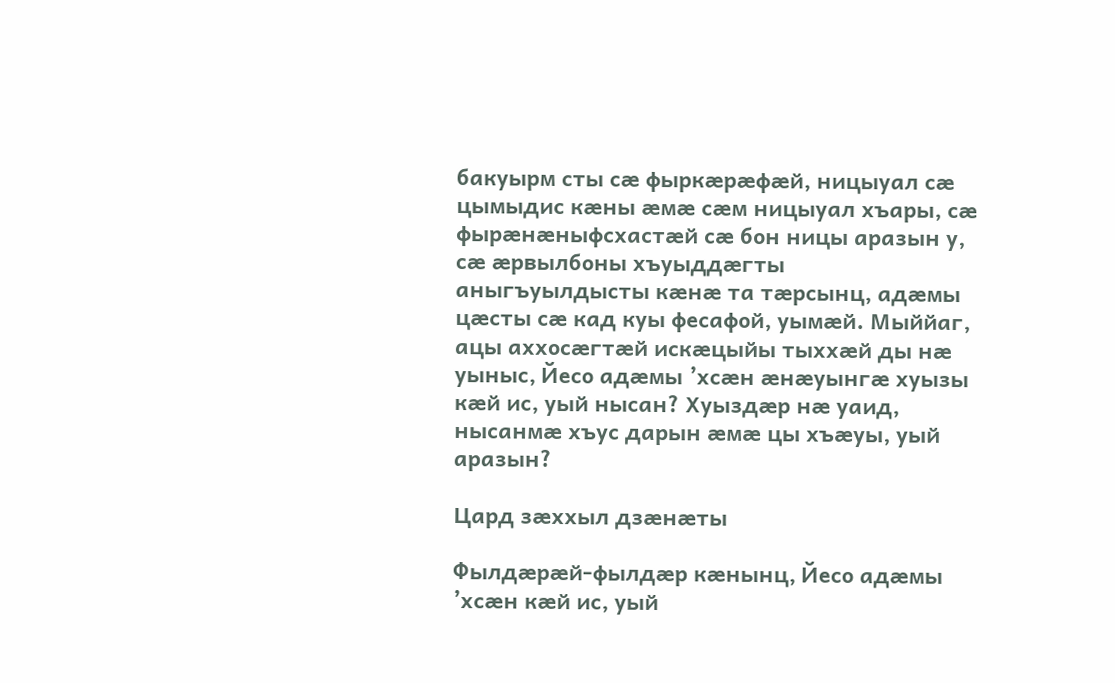бакуырм сты сӕ фыркӕрӕфӕй, ницыуал сӕ цымыдис кӕны ӕмӕ сӕм ницыуал хъары, сӕ фырӕнӕныфсхастӕй сӕ бон ницы аразын у, сӕ ӕрвылбоны хъуыддӕгты аныгъуылдысты кӕнӕ та тӕрсынц, адӕмы цӕсты сӕ кад куы фесафой, уымӕй. Мыййаг, ацы аххосӕгтӕй искӕцыйы тыххӕй ды нӕ уыныс, Йесо адӕмы ’хсӕн ӕнӕуынгӕ хуызы кӕй ис, уый нысан? Хуыздӕр нӕ уаид, нысанмӕ хъус дарын ӕмӕ цы хъӕуы, уый аразын?

Цард зӕххыл дзӕнӕты

Фылдӕрӕй-фылдӕр кӕнынц, Йесо адӕмы ’хсӕн кӕй ис, уый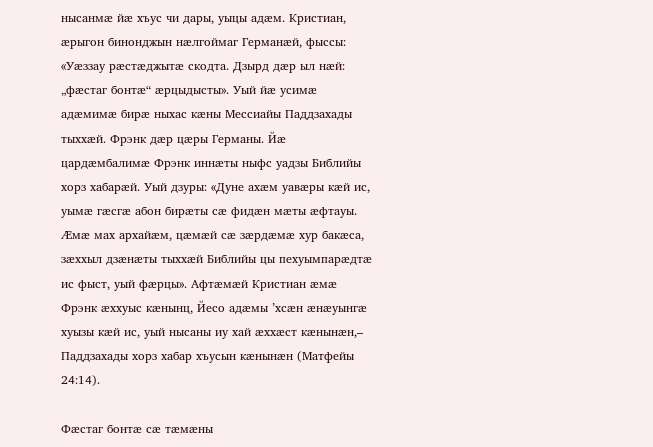нысанмӕ йӕ хъус чи дары, уыцы адӕм. Кристиан, ӕрыгон бинонджын нӕлгоймаг Германӕй, фыссы: «Уӕззау рӕстӕджытӕ скодта. Дзырд дӕр ыл нӕй: „фӕстаг бонтӕ“ ӕрцыдысты». Уый йӕ усимӕ адӕмимӕ бирӕ ныхас кӕны Мессиайы Паддзахады тыххӕй. Фрэнк дӕр цӕры Германы. Йӕ цардӕмбалимӕ Фрэнк иннӕты ныфс уадзы Библийы хорз хабарӕй. Уый дзуры: «Дуне ахӕм уавӕры кӕй ис, уымӕ гӕсгӕ абон бирӕты сӕ фидӕн мӕты ӕфтауы. Ӕмӕ мах архайӕм, цӕмӕй сӕ зӕрдӕмӕ хур бакӕса, зӕххыл дзӕнӕты тыххӕй Библийы цы пехуымпарӕдтӕ ис фыст, уый фӕрцы». Афтӕмӕй Кристиан ӕмӕ Фрэнк ӕххуыс кӕнынц, Йесо адӕмы ’хсӕн ӕнӕуынгӕ хуызы кӕй ис, уый нысаны иу хай ӕххӕст кӕнынӕн,– Паддзахады хорз хабар хъусын кӕнынӕн (Матфейы 24:14).

Фӕстаг бонтӕ сӕ тӕмӕны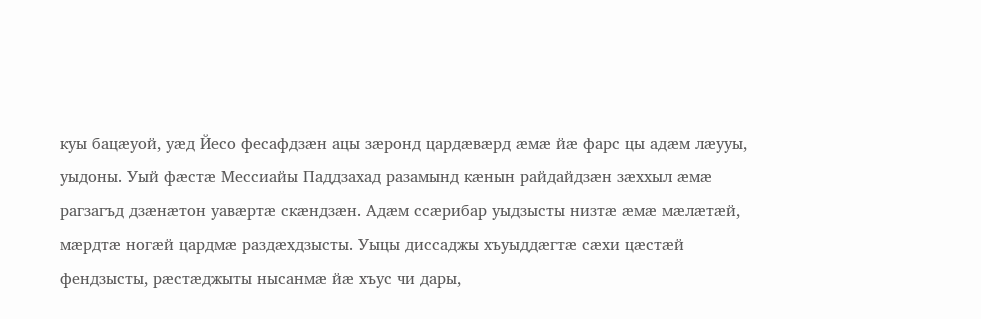куы бацӕуой, уӕд Йесо фесафдзӕн ацы зӕронд цардӕвӕрд ӕмӕ йӕ фарс цы адӕм лӕууы, уыдоны. Уый фӕстӕ Мессиайы Паддзахад разамынд кӕнын райдайдзӕн зӕххыл ӕмӕ рагзагъд дзӕнӕтон уавӕртӕ скӕндзӕн. Адӕм ссӕрибар уыдзысты низтӕ ӕмӕ мӕлӕтӕй, мӕрдтӕ ногӕй цардмӕ раздӕхдзысты. Уыцы диссаджы хъуыддӕгтӕ сӕхи цӕстӕй фендзысты, рӕстӕджыты нысанмӕ йӕ хъус чи дары,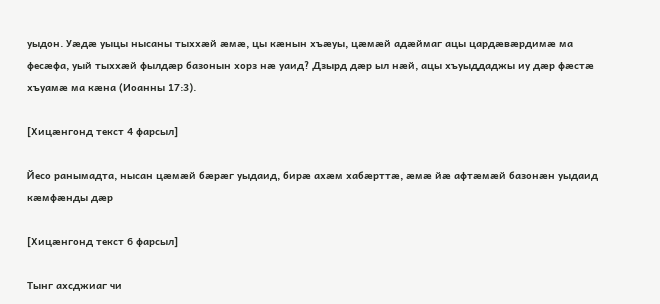уыдон. Уӕдӕ уыцы нысаны тыххӕй ӕмӕ, цы кӕнын хъӕуы, цӕмӕй адӕймаг ацы цардӕвӕрдимӕ ма фесӕфа, уый тыххӕй фылдӕр базонын хорз нӕ уаид? Дзырд дӕр ыл нӕй, ацы хъуыддаджы иу дӕр фӕстӕ хъуамӕ ма кӕна (Иоанны 17:3).

[Хицӕнгонд текст 4 фарсыл]

Йесо ранымадта, нысан цӕмӕй бӕрӕг уыдаид, бирӕ ахӕм хабӕрттӕ, ӕмӕ йӕ афтӕмӕй базонӕн уыдаид кӕмфӕнды дӕр

[Хицӕнгонд текст 6 фарсыл]

Тынг ахсджиаг чи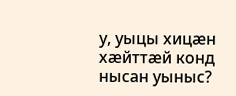у, уыцы хицӕн хӕйттӕй конд нысан уыныс?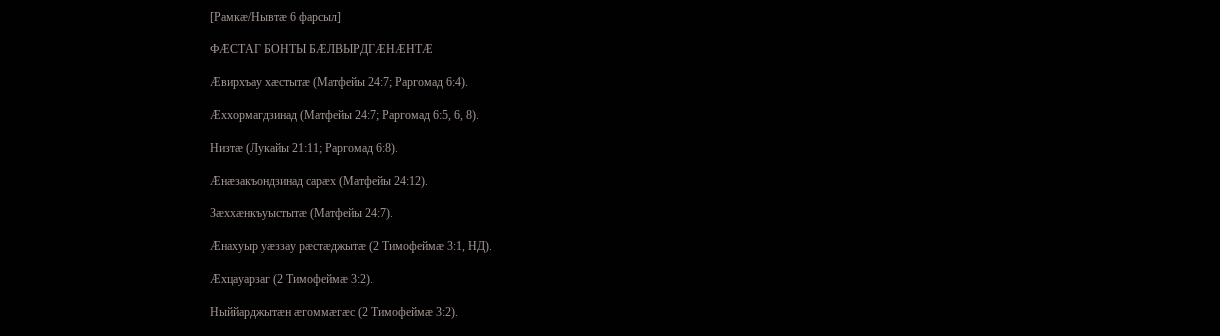[Рамкӕ/Нывтӕ 6 фарсыл]

ФӔСТАГ БОНТЫ БӔЛВЫРДГӔНӔНТӔ

Ӕвирхъау хӕстытӕ (Матфейы 24:7; Раргомад 6:4).

Ӕххормагдзинад (Матфейы 24:7; Раргомад 6:5, 6, 8).

Низтӕ (Лукайы 21:11; Раргомад 6:8).

Ӕнӕзакъондзинад сарӕх (Матфейы 24:12).

Зӕххӕнкъуыстытӕ (Матфейы 24:7).

Ӕнахуыр уӕззау рӕстӕджытӕ (2 Тимофеймӕ 3:1, НД).

Ӕхцауарзаг (2 Тимофеймӕ 3:2).

Ныййарджытӕн ӕгоммӕгӕс (2 Тимофеймӕ 3:2).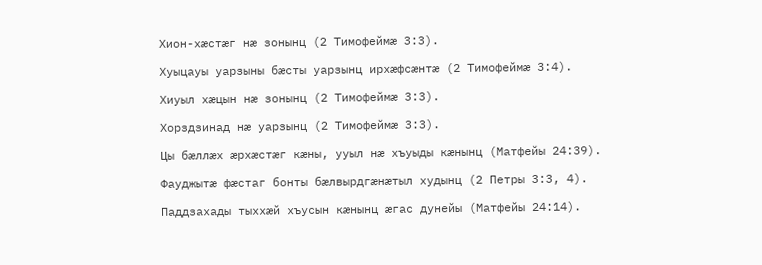Хион-хӕстӕг нӕ зонынц (2 Тимофеймӕ 3:3).

Хуыцауы уарзыны бӕсты уарзынц ирхӕфсӕнтӕ (2 Тимофеймӕ 3:4).

Хиуыл хӕцын нӕ зонынц (2 Тимофеймӕ 3:3).

Хорздзинад нӕ уарзынц (2 Тимофеймӕ 3:3).

Цы бӕллӕх ӕрхӕстӕг кӕны, ууыл нӕ хъуыды кӕнынц (Матфейы 24:39).

Фауджытӕ фӕстаг бонты бӕлвырдгӕнӕтыл худынц (2 Петры 3:3, 4).

Паддзахады тыххӕй хъусын кӕнынц ӕгас дунейы (Матфейы 24:14).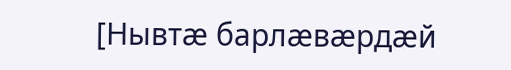[Нывтӕ барлӕвӕрдӕй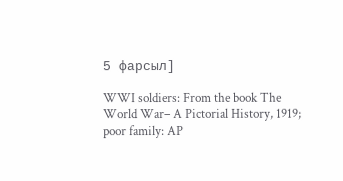5 фарсыл]

WWI soldiers: From the book The World War– A Pictorial History, 1919; poor family: AP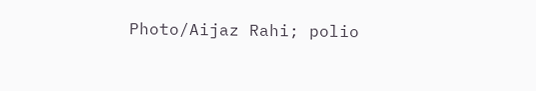Photo/Aijaz Rahi; polio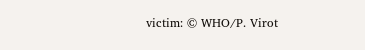victim: © WHO/P. Virot